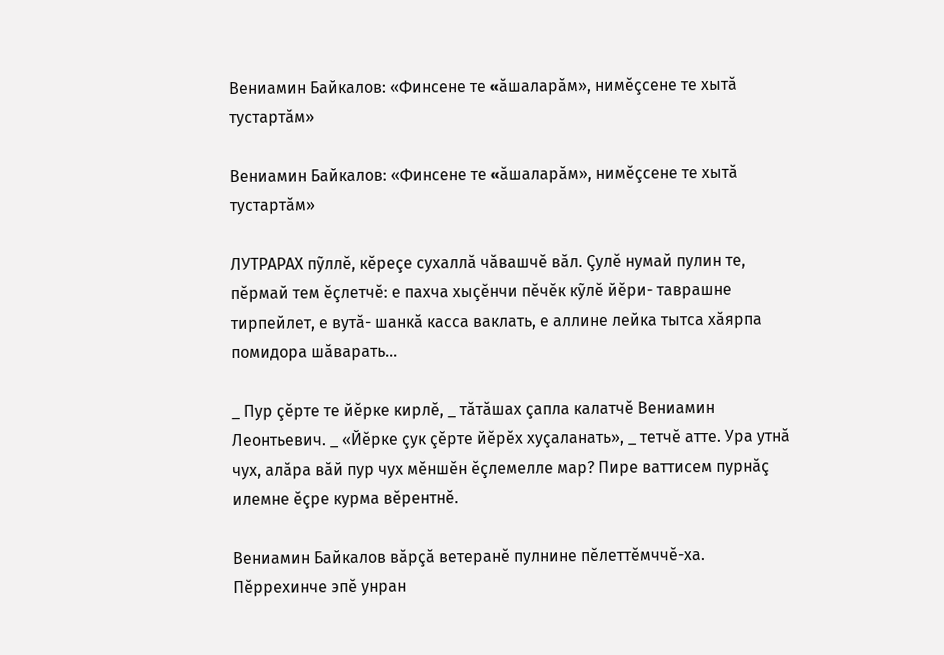Вениамин Байкалов: «Финсене те «ăшаларăм», нимĕçсене те хытă тустартăм»

Вениамин Байкалов: «Финсене те «ăшаларăм», нимĕçсене те хытă тустартăм»

ЛУТРАРАХ пỹллĕ, кĕреçе сухаллă чăвашчĕ вăл. Çулĕ нумай пулин те, пĕрмай тем ĕçлетчĕ: е пахча хыçĕнчи пĕчĕк кỹлĕ йĕри- таврашне тирпейлет, е вутă- шанкă касса ваклать, е аллине лейка тытса хăярпа помидора шăварать...

_ Пур çĕрте те йĕрке кирлĕ, _ тăтăшах çапла калатчĕ Вениамин Леонтьевич. _ «Йĕрке çук çĕрте йĕрĕх хуçаланать», _ тетчĕ атте. Ура утнă чух, алăра вăй пур чух мĕншĕн ĕçлемелле мар? Пире ваттисем пурнăç илемне ĕçре курма вĕрентнĕ.

Вениамин Байкалов вăрçă ветеранĕ пулнине пĕлеттĕмччĕ-ха. Пĕррехинче эпĕ унран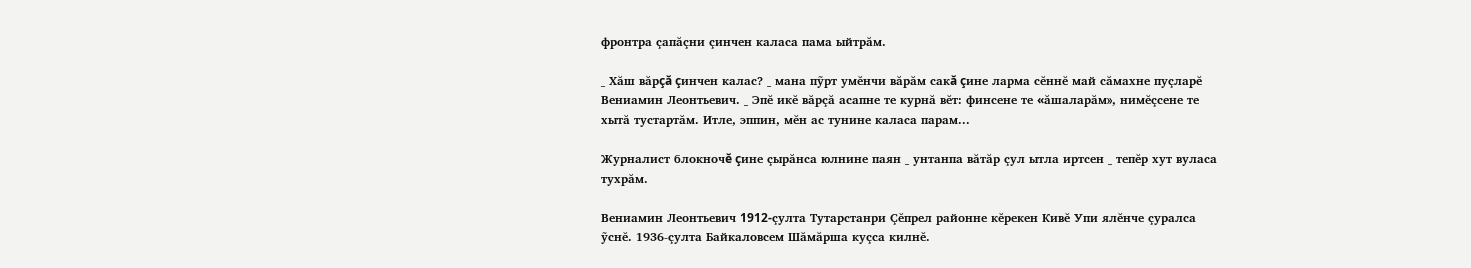фронтра çапăçни çинчен каласа пама ыйтрăм.

_ Хăш вăрçă çинчен калас? _ мана пỹрт умĕнчи вăрăм сакă çине ларма сĕннĕ май сăмахне пуçларĕ Вениамин Леонтьевич. _ Эпĕ икĕ вăрçă асапне те курнă вĕт: финсене те «ăшаларăм», нимĕçсене те хытă тустартăм. Итле, эппин, мĕн ас тунине каласа парам...

Журналист блокночĕ çине çырăнса юлнине паян _ унтанпа вăтăр çул ытла иртсен _ тепĕр хут вуласа тухрăм.

Вениамин Леонтьевич 1912-çулта Тутарстанри Çĕпрел районне кĕрекен Кивĕ Упи ялĕнче çуралса ỹснĕ. 1936-çулта Байкаловсем Шăмăрша куçса килнĕ.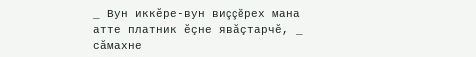_ Вун иккĕре-вун виççĕрех мана атте платник ĕçне явăçтарчĕ, _ сăмахне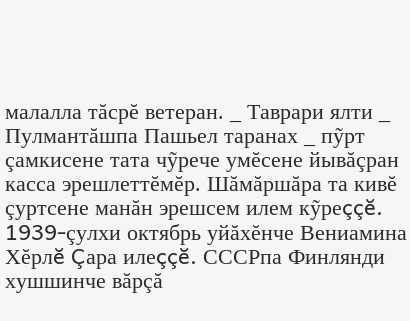малалла тăсрĕ ветеран. _ Таврари ялти _ Пулмантăшпа Пашьел таранах _ пỹрт çамкисене тата чỹрече умĕсене йывăçран касса эрешлеттĕмĕр. Шăмăршăра та кивĕ çуртсене манăн эрешсем илем кỹреççĕ. 1939-çулхи октябрь уйăхĕнче Вениамина Хĕрлĕ Çара илеççĕ. СССРпа Финлянди хушшинче вăрçă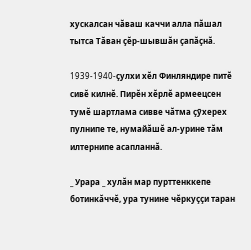хускалсан чăваш каччи алла пăшал тытса Тăван çĕр-шывшăн çапăçнă.

1939-1940-çулхи хĕл Финляндире питĕ сивĕ килнĕ. Пирĕн хĕрлĕ армеецсен тумĕ шартлама сивве чăтма çỹхерех пулнипе те, нумайăшĕ ал-урине тăм илтернипе асапланнă.

_ Урара _ хулăн мар пурттенккепе ботинкăччĕ, ура тунине чĕркуççи таран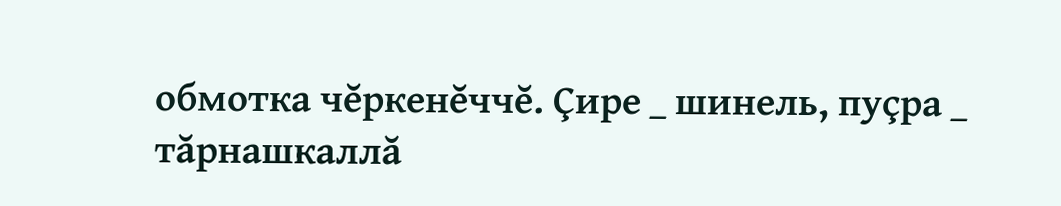обмотка чĕркенĕччĕ. Çире _ шинель, пуçра _ тăрнашкаллă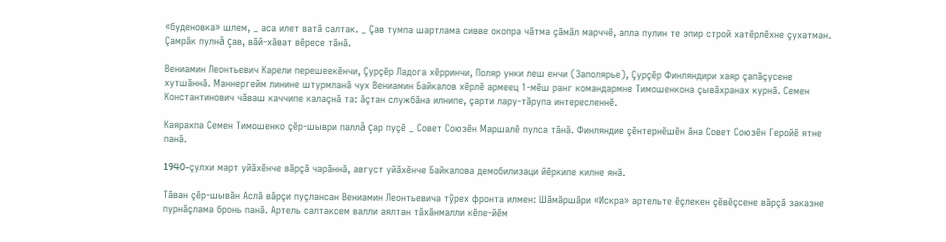«буденовка» шлем, _ аса илет ватă салтак. _ Çав тумпа шартлама сивве окопра чăтма çăмăл марччĕ, апла пулин те эпир строй хатĕрлĕхне çухатман. Çамрăк пулнă çав, вăй-хăват вĕресе тăнă.

Вениамин Леонтьевич Карели перешеекĕнчи, Çурçĕр Ладога хĕрринчи, Поляр унки леш енчи (Заполярье), Çурçĕр Финляндири хаяр çапăçусене хутшăннă. Маннергейм линине штурмланă чух Вениамин Байкалов хĕрлĕ армеец 1-мĕш ранг командармне Тимошенкона çывăхранах курнă. Семен Константинович чăваш каччипе калаçнă та: ăçтан службăна илнипе, çарти лару-тăрупа интересленнĕ.

Каярахпа Семен Тимошенко çĕр-шыври паллă çар пуçĕ _ Совет Союзĕн Маршалĕ пулса тăнă. Финляндие çĕнтернĕшĕн ăна Совет Союзĕн Геройĕ ятне панă.

1940-çулхи март уйăхĕнче вăрçă чарăннă, август уйăхĕнче Байкалова демобилизаци йĕркипе килне янă.

Тăван çĕр-шывăн Аслă вăрçи пуçлансан Вениамин Леонтьевича тỹрех фронта илмен: Шăмăршăри «Искра» артельте ĕçлекен çĕвĕçсене вăрçă заказне пурнăçлама бронь панă. Артель салтаксем валли аялтан тăхăнмалли кĕпе-йĕм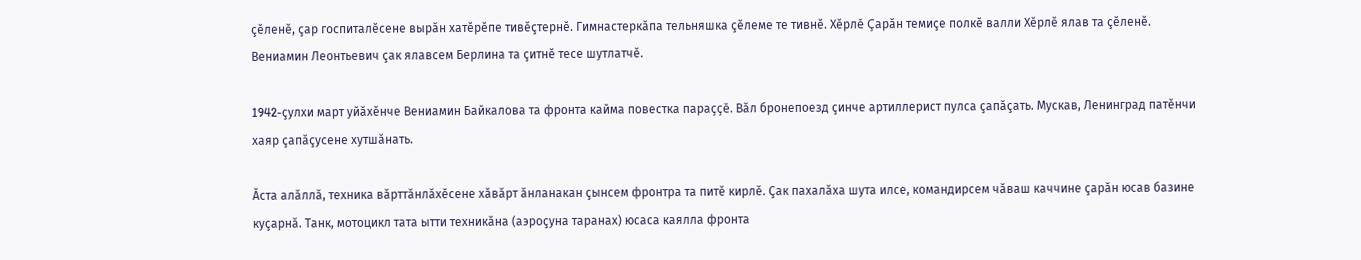çĕленĕ, çар госпиталĕсене вырăн хатĕрĕпе тивĕçтернĕ. Гимнастеркăпа тельняшка çĕлеме те тивнĕ. Хĕрлĕ Çарăн темиçе полкĕ валли Хĕрлĕ ялав та çĕленĕ. Вениамин Леонтьевич çак ялавсем Берлина та çитнĕ тесе шутлатчĕ.

1942-çулхи март уйăхĕнче Вениамин Байкалова та фронта кайма повестка параççĕ. Вăл бронепоезд çинче артиллерист пулса çапăçать. Мускав, Ленинград патĕнчи хаяр çапăçусене хутшăнать.

Ăста алăллă, техника вăрттăнлăхĕсене хăвăрт ăнланакан çынсем фронтра та питĕ кирлĕ. Çак пахалăха шута илсе, командирсем чăваш каччине çарăн юсав базине куçарнă. Танк, мотоцикл тата ытти техникăна (аэроçуна таранах) юсаса каялла фронта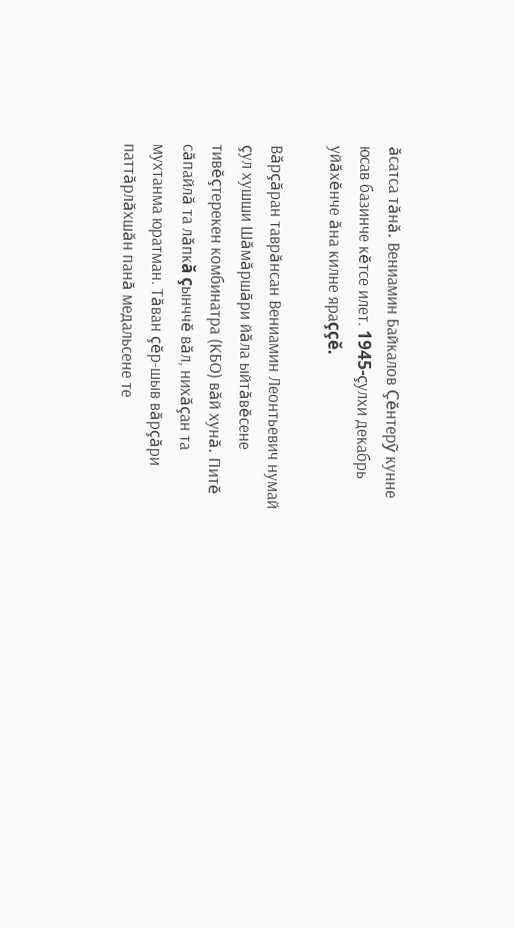ăсатса тăнă. Вениамин Байкалов Çĕнтерỹ кунне юсав базинче кĕтсе илет. 1945-çулхи декабрь уйăхĕнче ăна килне яраççĕ.

Вăрçăран таврăнсан Вениамин Леонтьевич нумай çул хушши Шăмăршăри йăла ыйтăвĕсене тивĕçтерекен комбинатра (КБО) вăй хунă. Питĕ сăпайлă та лăпкă çынччĕ вăл, нихăçан та мухтанма юратман. Тăван çĕр-шыв вăрçăри паттăрлăхшăн панă медальсене те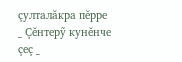çулталăкра пĕрре _ Çĕнтерỹ кунĕнче çеç _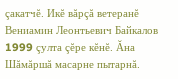çакатчĕ. Икĕ вăрçă ветеранĕ Вениамин Леонтьевич Байкалов 1999 çулта çĕре кĕнĕ. Ăна Шăмăршă масарне пытарнă.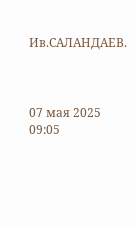Ив.САЛАНДАЕВ.



07 мая 2025
09:05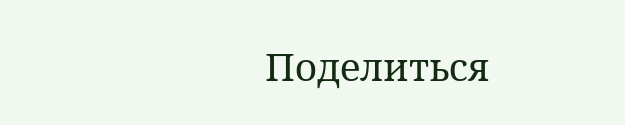Поделиться